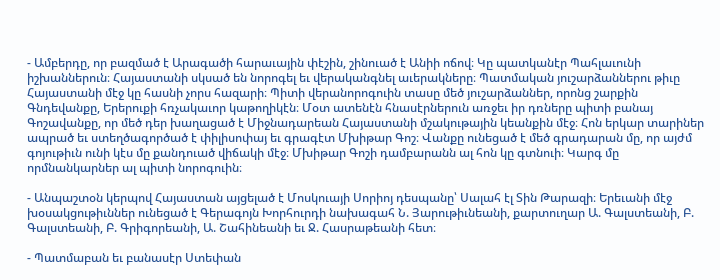- Ամբերդը, որ բազմած է Արագածի հարաւային փէշին, շինուած է Անիի ոճով։ Կը պատկանէր Պահլաւունի իշխաններուն։ Հայաստանի սկսած են նորոգել եւ վերականգնել աւերակները։ Պատմական յուշարձաններու թիւը Հայաստանի մէջ կը հասնի չորս հազարի։ Պիտի վերանորոգուին տասը մեծ յուշարձաններ, որոնց շարքին Գնդեվանքը, Երերուքի հռչակաւոր կաթողիկէն։ Մօտ ատենէն հնասէրներուն առջեւ իր դռները պիտի բանայ Գոշավանքը, որ մեծ դեր խաղացած է Միջնադարեան Հայաստանի մշակութային կեանքին մէջ։ Հոն երկար տարիներ ապրած եւ ստեղծագործած է փիլիսոփայ եւ գրագէտ Մխիթար Գոշ։ Վանքը ունեցած է մեծ գրադարան մը, որ այժմ գոյութիւն ունի կէս մը քանդուած վիճակի մէջ։ Մխիթար Գոշի դամբարանն ալ հոն կը գտնուի։ Կարգ մը որմնանկարներ ալ պիտի նորոգուին։

- Անպաշտօն կերպով Հայաստան այցելած է Մոսկուայի Սորիոյ դեսպանը՝ Սալահ էլ Տին Թարազի։ Երեւանի մէջ խօսակցութիւններ ունեցած է Գերագոյն Խորհուրդի նախագահ Ն. Յարութիւնեանի, քարտուղար Ա. Գալստեանի, Բ. Գալստեանի, Բ. Գրիգորեանի, Ա. Շահինեանի եւ Ջ. Հասրաթեանի հետ։

- Պատմաբան եւ բանասէր Ստեփան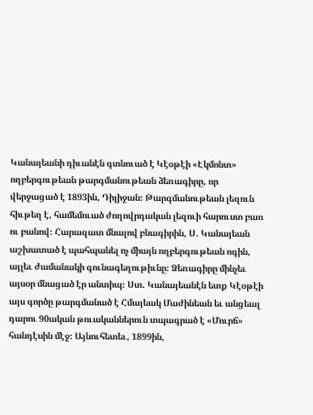Կանայեանի դիւանէն գտնուած է Կէօթէի «Էկմոնտ» ողբերգութեան թարգմանութեան ձեռագիրը, որ վերջացած է 1893ին, Դիլիջան։ Թարգմանութեան լեզուն հիւթեղ է, համեմուած ժողովրդական լեզուի հարուստ բառ ու բանով։ Հարազատ մնալով բնագիրին, Ս. Կանայեան աշխատած է պահպանել ոչ միայն ողբերգութեան ոգին, այլեւ ժամանակի գունագեղութիւնը։ Ձեռագիրը մինչեւ այսօր մնացած էր անտիպ։ Ստ. Կանայեանէն ետք Կէօթէի այս գործը թարգմանած է Հմայեակ Մաժինեան եւ անցեալ դարու 90ական թուականներուն տպագրած է «Մուրճ» հանդէսին մէջ։ Այնուհետեւ, 1899ին,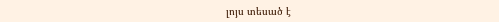լոյս տեսած է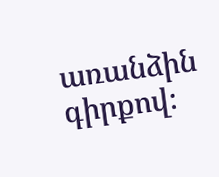առանձին գիրքով։